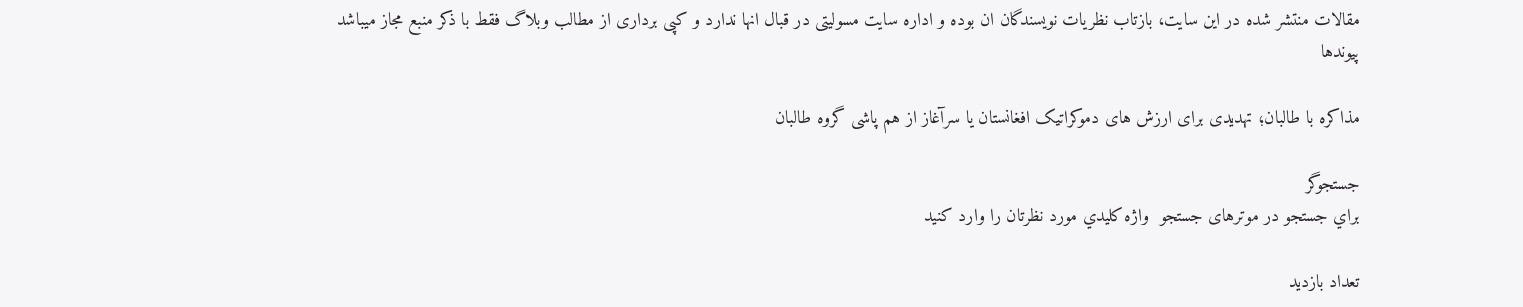مقالات منتشر شده در این سایت، بازتاب نظریات نویسندگان ان بوده و اداره سایت مسولیتی در قبال انها ندارد و کپی برداری از مطالب وبلاگ فقط با ذکر منبع مجاز میباشد
پیوندها

مذاکره با طالبان؛ تهدیدی برای ارزش های دموکراتیک افغانستان یا سرآغاز از هم پاشی گروه طالبان

جستجوگر
براي جستجو در موترهای جستجو  واژه‌ كليدي‌ مورد نظرتان را وارد کنيد

تعداد بازدید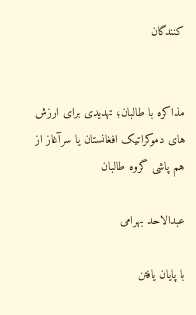کنندگان


مذاکره با طالبان؛ تهدیدی برای ارزش های دموکراتیک افغانستان یا سرآغاز از هم پاشی گروه طالبان

عبدالاحد بهرامی

با پایان یافتن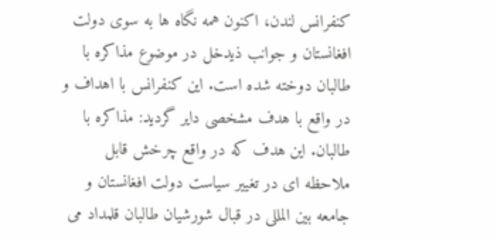کنفرانس لندن، اکنون همه نگاه ها به سوی دولت افغانستان و جوانب ذیدخل در موضوع مذاکره با طالبان دوخته شده است. این کنفرانس با اهداف و در واقع با هدف مشخصی دایر گردید: مذاکره با طالبان. این هدف که در واقع چرخش قابل ملاحظه ای در تغییر سیاست دولت افغانستان و جامعه بین المللی در قبال شورشیان طالبان قلمداد می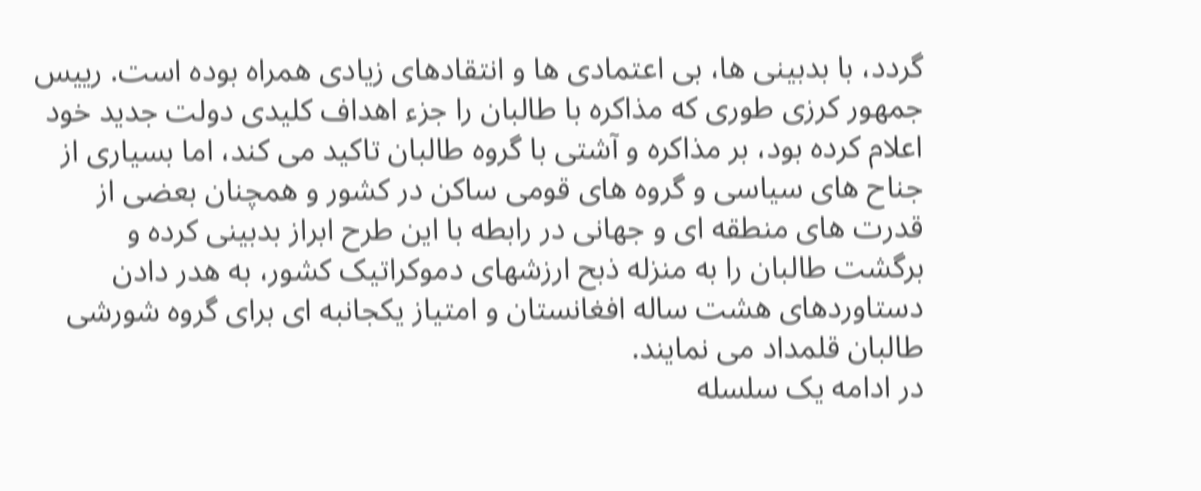گردد، با بدبینی ها، بی اعتمادی ها و انتقادهای زیادی همراه بوده است. رییس جمهور کرزی طوری که مذاکره با طالبان را جزء اهداف کلیدی دولت جدید خود اعلام کرده بود، بر مذاکره و آشتی با گروه طالبان تاکید می کند، اما بسیاری از جناح های سیاسی و گروه های قومی ساکن در کشور و همچنان بعضی از قدرت های منطقه ای و جهانی در رابطه با این طرح ابراز بدبینی کرده و برگشت طالبان را به منزله ذبح ارزشهای دموکراتیک کشور، به هدر دادن دستاوردهای هشت ساله افغانستان و امتیاز یکجانبه ای برای گروه شورشی طالبان قلمداد می نمایند.
در ادامه یک سلسله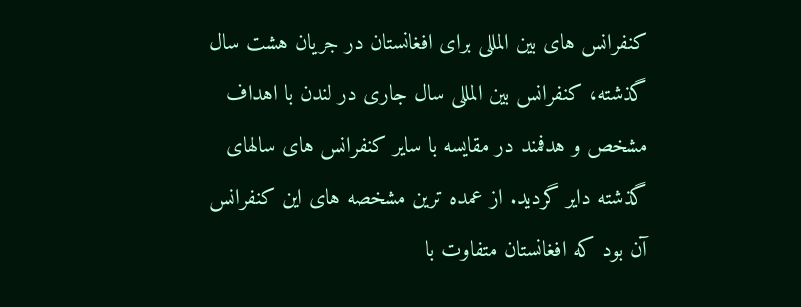کنفرانس های بین المللی برای افغانستان در جریان هشت سال گذشته، کنفرانس بین المللی سال جاری در لندن با اهداف مشخص و هدفمند در مقایسه با سایر کنفرانس های سالهای گذشته دایر گردید. از عمده ترین مشخصه های این کنفرانس آن بود که افغانستان متفاوت با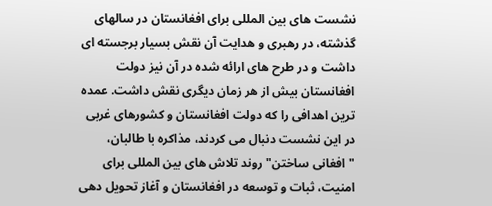نشست های بین المللی برای افغانستان در سالهای گذشته، در رهبری و هدایت آن نقش بسیار برجسته ای داشت و در طرح های ارائه شده در آن نیز دولت افغانستان بیش از هر زمان دیگری نقش داشت. عمده ترین اهدافی را که دولت افغانستان و کشورهای غربی در این نشست دنبال می کردند، مذاکره با طالبان، "افغانی ساختن" روند تلاش های بین المللی برای امنیت، ثبات و توسعه در افغانستان و آغاز تحویل دهی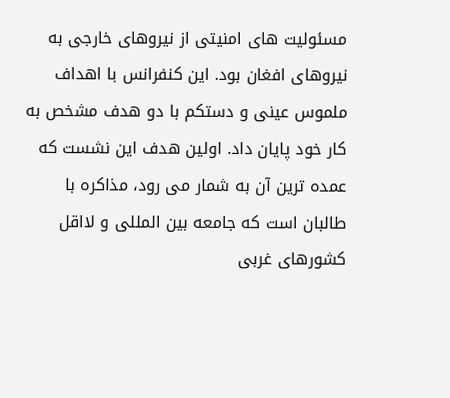مسئولیت های امنیتی از نیروهای خارجی به نیروهای افغان بود. این کنفرانس با اهداف ملموس عینی و دستکم با دو هدف مشخص به کار خود پایان داد. اولین هدف این نشست که عمده ترین آن به شمار می رود، مذاکره با طالبان است که جامعه بین المللی و لااقل کشورهای غربی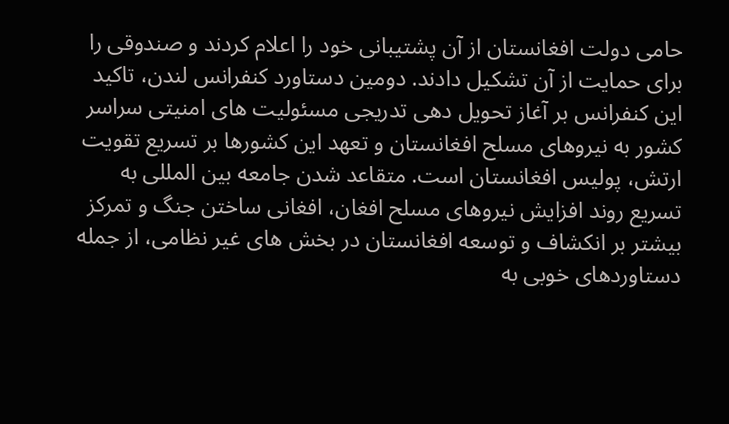حامی دولت افغانستان از آن پشتیبانی خود را اعلام کردند و صندوقی را برای حمایت از آن تشکیل دادند. دومین دستاورد کنفرانس لندن، تاکید این کنفرانس بر آغاز تحویل دهی تدریجی مسئولیت های امنیتی سراسر کشور به نیروهای مسلح افغانستان و تعهد این کشورها بر تسریع تقویت ارتش، پولیس افغانستان است. متقاعد شدن جامعه بین المللی به تسریع روند افزایش نیروهای مسلح افغان، افغانی ساختن جنگ و تمرکز بیشتر بر انکشاف و توسعه افغانستان در بخش های غیر نظامی، از جمله دستاوردهای خوبی به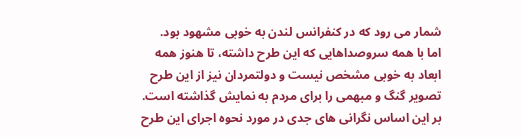شمار می رود که در کنفرانس لندن به خوبی مشهود بود.
اما با همه سروصداهایی که این طرح داشته، تا هنوز همه ابعاد به خوبی مشخص نیست و دولتمردان نیز از این طرح تصویر گنگ و مبهمی را برای مردم به نمایش گذاشته است. بر این اساس نگرانی های جدی در مورد نحوه اجرای این طرح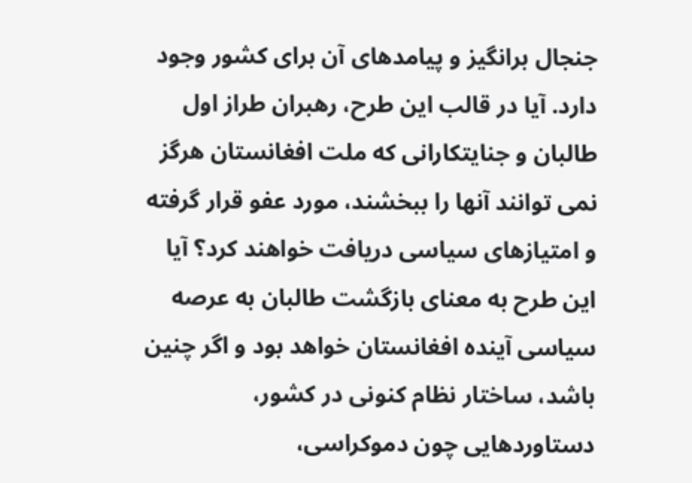جنجال برانگیز و پیامدهای آن برای کشور وجود دارد. آیا در قالب این طرح، رهبران طراز اول طالبان و جنایتکارانی که ملت افغانستان هرگز نمی توانند آنها را ببخشند، مورد عفو قرار گرفته و امتیازهای سیاسی دریافت خواهند کرد؟ آیا این طرح به معنای بازگشت طالبان به عرصه سیاسی آینده افغانستان خواهد بود و اگر چنین باشد، ساختار نظام کنونی در کشور، دستاوردهایی چون دموکراسی،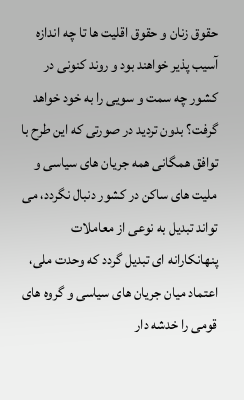حقوق زنان و حقوق اقلیت ها تا چه اندازه آسیب پذیر خواهند بود و روند کنونی در کشور چه سمت و سویی را به خود خواهد گرفت؟ بدون تردید در صورتی که این طرح با توافق همگانی همه جریان های سیاسی و ملیت های ساکن در کشور دنبال نگردد، می تواند تبدیل به نوعی از معاملات پنهانکارانه ای تبدیل گردد که وحدت ملی، اعتماد میان جریان های سیاسی و گروه های قومی را خدشه دار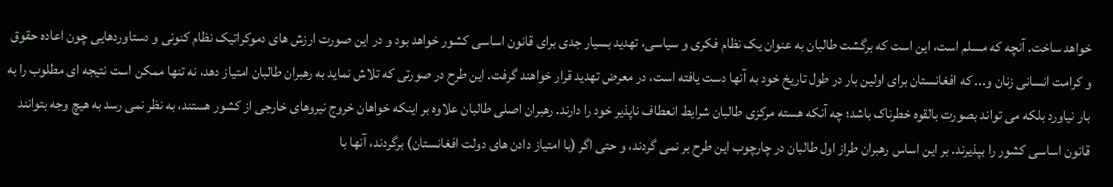خواهد ساخت. آنچه که مسلم است، این است که برگشت طالبان به عنوان یک نظام فکری و سیاسی، تهدید بسیار جدی برای قانون اساسی کشور خواهد بود و در این صورت ارزش های دموکراتیک نظام کنونی و دستاوردهایی چون اعاده حقوق و کرامت انسانی زنان و... که افغانستان برای اولین بار در طول تاریخ خود به آنها دست یافته است، در معرض تهدید قرار خواهند گرفت. این طرح در صورتی که تلاش نماید به رهبران طالبان امتیاز دهد، نه تنها ممکن است نتیجه ای مطلوب را به بار نیاورد بلکه می تواند بصورت بالقوه خطرناک باشد؛ چه آنکه هسته مرکزی طالبان شرایط انعطاف ناپذیر خود را دارند. رهبران اصلی طالبان علاوه بر اینکه خواهان خروج نیروهای خارجی از کشور هستند، به نظر نمی رسد به هیچ وجه بتوانند قانون اساسی کشور را بپذیرند. بر این اساس رهبران طراز اول طالبان در چارچوب این طرح بر نمی گردند، و حتی اگر (با امتیاز دادن های دولت افغانستان) برگردند، آنها با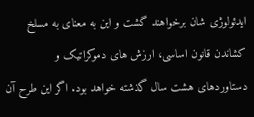ایدئولوژی شان برخواهند گشت و این به معنای به مسلخ کشاندن قانون اساسی، ارزش های دموکراتیک و دستاوردهای هشت سال گذشته خواهد بود. اگر این طرح آن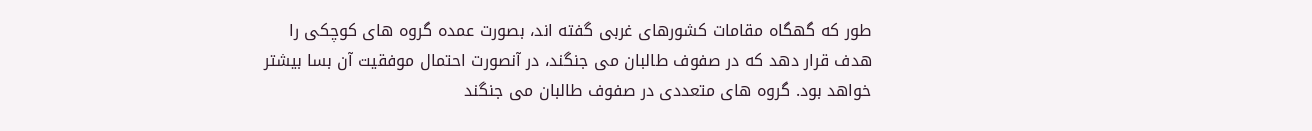طور که گهگاه مقامات کشورهای غربی گفته اند، بصورت عمده گروه های کوچکی را هدف قرار دهد که در صفوف طالبان می جنگند، در آنصورت احتمال موفقیت آن بسا بیشتر خواهد بود. گروه های متعددی در صفوف طالبان می جنگند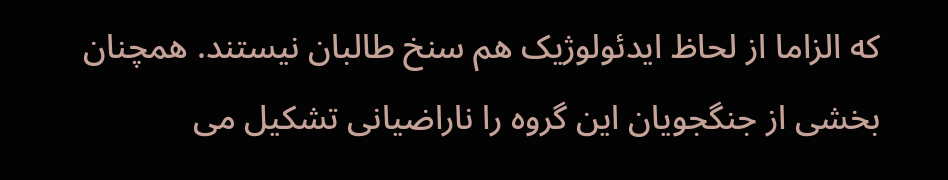که الزاما از لحاظ ایدئولوژیک هم سنخ طالبان نیستند. همچنان بخشی از جنگجویان این گروه را ناراضیانی تشکیل می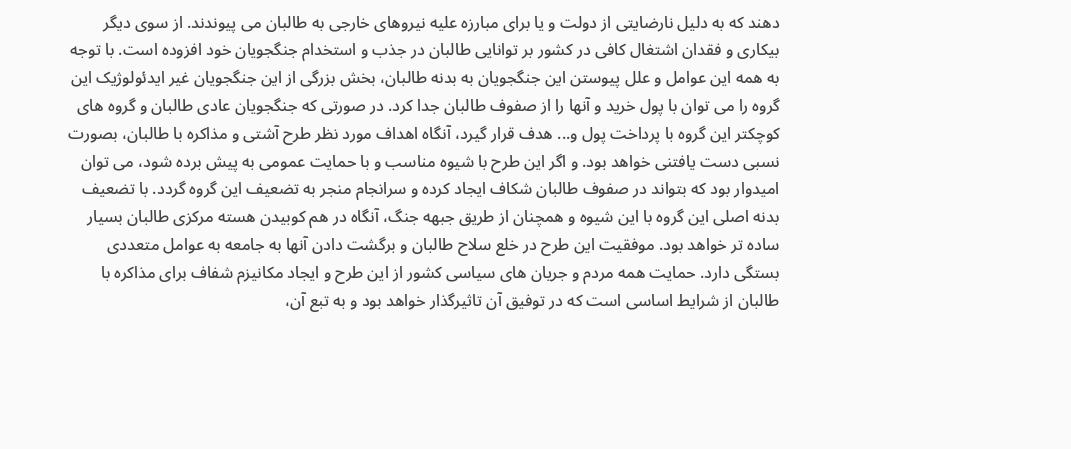دهند که به دلیل نارضایتی از دولت و یا برای مبارزه علیه نیروهای خارجی به طالبان می پیوندند. از سوی دیگر بیکاری و فقدان اشتغال کافی در کشور بر توانایی طالبان در جذب و استخدام جنگجویان خود افزوده است. با توجه به همه این عوامل و علل پیوستن این جنگجویان به بدنه طالبان، بخش بزرگی از این جنگجویان غیر ایدئولوژیک این گروه را می توان با پول خرید و آنها را از صفوف طالبان جدا کرد. در صورتی که جنگجویان عادی طالبان و گروه های کوچکتر این گروه با پرداخت پول و... هدف قرار گیرد، آنگاه اهداف مورد نظر طرح آشتی و مذاکره با طالبان، بصورت نسبی دست یافتنی خواهد بود. و اگر این طرح با شیوه مناسب و با حمایت عمومی به پیش برده شود، می توان امیدوار بود که بتواند در صفوف طالبان شکاف ایجاد کرده و سرانجام منجر به تضعیف این گروه گردد. با تضعیف بدنه اصلی این گروه با این شیوه و همچنان از طریق جبهه جنگ، آنگاه در هم کوبیدن هسته مرکزی طالبان بسیار ساده تر خواهد بود. موفقیت این طرح در خلع سلاح طالبان و برگشت دادن آنها به جامعه به عوامل متعددی بستگی دارد. حمایت همه مردم و جریان های سیاسی کشور از این طرح و ایجاد مکانیزم شفاف برای مذاکره با طالبان از شرایط اساسی است که در توفیق آن تاثیرگذار خواهد بود و به تبع آن،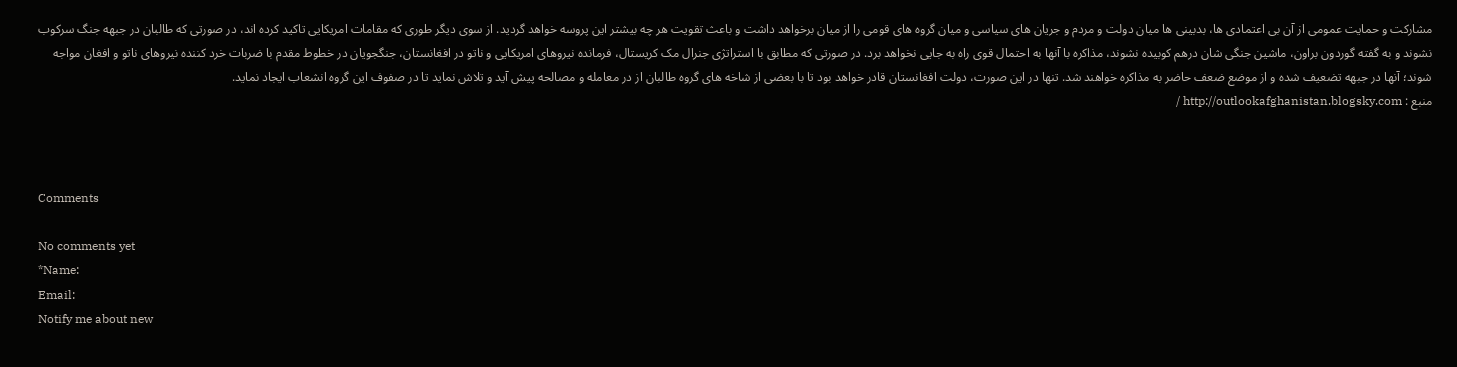مشارکت و حمایت عمومی از آن بی اعتمادی ها، بدبینی ها میان دولت و مردم و جریان های سیاسی و میان گروه های قومی را از میان برخواهد داشت و باعث تقویت هر چه بیشتر این پروسه خواهد گردید. از سوی دیگر طوری که مقامات امریکایی تاکید کرده اند، در صورتی که طالبان در جبهه جنگ سرکوب نشوند و به گفته گوردون براون، ماشین جنگی شان درهم کوبیده نشوند، مذاکره با آنها به احتمال قوی راه به جایی نخواهد برد. در صورتی که مطابق با استراتژی جنرال مک کریستال، فرمانده نیروهای امریکایی و ناتو در افغانستان، جنگجویان در خطوط مقدم با ضربات خرد کننده نیروهای ناتو و افغان مواجه شوند؛ آنها در جبهه تضعیف شده و از موضع ضعف حاضر به مذاکره خواهند شد. تنها در این صورت، دولت افغانستان قادر خواهد بود تا با بعضی از شاخه های گروه طالبان از در معامله و مصالحه پیش آید و تلاش نماید تا در صفوف این گروه انشعاب ایجاد نماید.
منبع : http://outlookafghanistan.blogsky.com /



Comments

No comments yet
*Name:
Email:
Notify me about new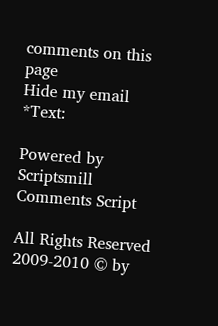comments on this page
Hide my email
*Text:

Powered by Scriptsmill Comments Script

All Rights Reserved 2009-2010 © by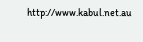http://www.kabul.net.au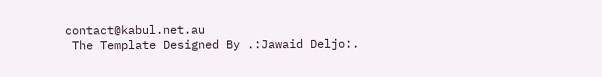contact@kabul.net.au
 The Template Designed By .:Jawaid Deljo:.